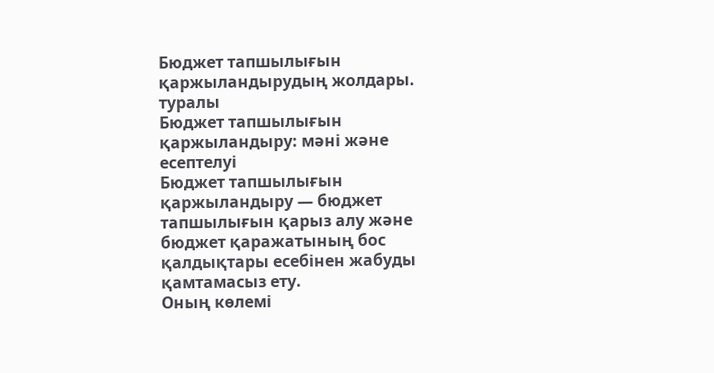Бюджет тапшылығын қаржыландырудың жолдары. туралы
Бюджет тапшылығын қаржыландыру: мәні және есептелуі
Бюджет тапшылығын қаржыландыру — бюджет тапшылығын қарыз алу және бюджет қаражатының бос қалдықтары есебінен жабуды қамтамасыз ету.
Оның көлемі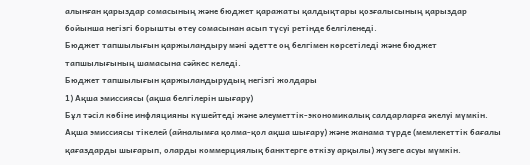алынған қарыздар сомасының және бюджет қаражаты қалдықтары қозғалысының қарыздар бойынша негізгі борышты өтеу сомасынан асып түсуі ретінде белгіленеді.
Бюджет тапшылығын қаржыландыру мәні әдетте оң белгімен көрсетіледі және бюджет тапшылығының шамасына сәйкес келеді.
Бюджет тапшылығын қаржыландырудың негізгі жолдары
1) Ақша эмиссиясы (ақша белгілерін шығару)
Бұл тәсіл көбіне инфляцияны күшейтеді және әлеуметтік-экономикалық салдарларға әкелуі мүмкін.
Ақша эмиссиясы тікелей (айналымға қолма-қол ақша шығару) және жанама түрде (мемлекеттік бағалы қағаздарды шығарып, оларды коммерциялық банктерге өткізу арқылы) жүзеге асуы мүмкін.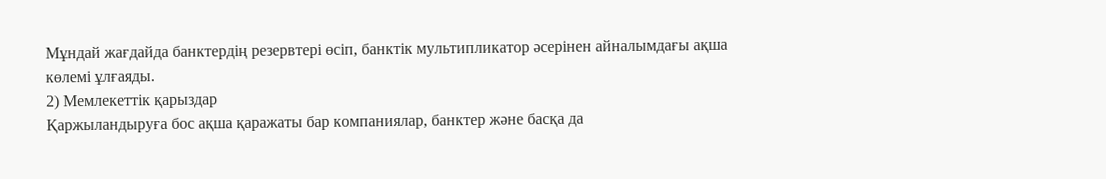Мұндай жағдайда банктердің резервтері өсіп, банктік мультипликатор әсерінен айналымдағы ақша көлемі ұлғаяды.
2) Мемлекеттік қарыздар
Қаржыландыруға бос ақша қаражаты бар компаниялар, банктер және басқа да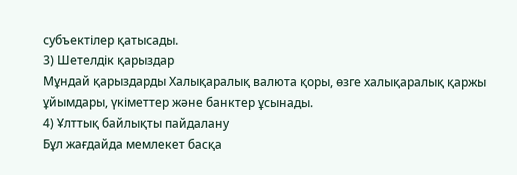субъектілер қатысады.
3) Шетелдік қарыздар
Мұндай қарыздарды Халықаралық валюта қоры, өзге халықаралық қаржы ұйымдары, үкіметтер және банктер ұсынады.
4) Ұлттық байлықты пайдалану
Бұл жағдайда мемлекет басқа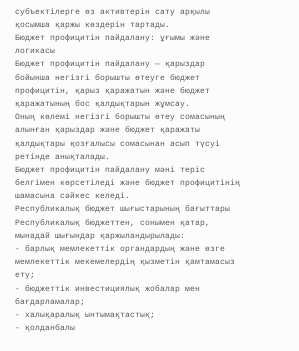субъектілерге өз активтерін сату арқылы қосымша қаржы көздерін тартады.
Бюджет профицитін пайдалану: ұғымы және логикасы
Бюджет профицитін пайдалану — қарыздар бойынша негізгі борышты өтеуге бюджет профицитін, қарыз қаражатын және бюджет қаражатының бос қалдықтарын жұмсау.
Оның көлемі негізгі борышты өтеу сомасының алынған қарыздар және бюджет қаражаты қалдықтары қозғалысы сомасынан асып түсуі ретінде анықталады.
Бюджет профицитін пайдалану мәні теріс белгімен көрсетіледі және бюджет профицитінің шамасына сәйкес келеді.
Республикалық бюджет шығыстарының бағыттары
Республикалық бюджеттен, сонымен қатар, мынадай шығындар қаржыландырылады:
- барлық мемлекеттік органдардың және өзге мемлекеттік мекемелердің қызметін қамтамасыз ету;
- бюджеттік инвестициялық жобалар мен бағдарламалар;
- халықаралық ынтымақтастық;
- қолданбалы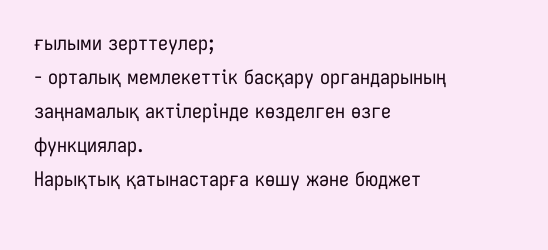ғылыми зерттеулер;
- орталық мемлекеттік басқару органдарының заңнамалық актілерінде көзделген өзге функциялар.
Нарықтық қатынастарға көшу және бюджет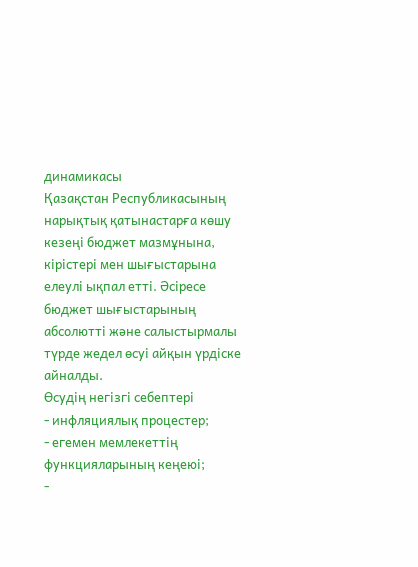динамикасы
Қазақстан Республикасының нарықтық қатынастарға көшу кезеңі бюджет мазмұнына, кірістері мен шығыстарына елеулі ықпал етті. Әсіресе бюджет шығыстарының абсолютті және салыстырмалы түрде жедел өсуі айқын үрдіске айналды.
Өсудің негізгі себептері
- инфляциялық процестер;
- егемен мемлекеттің функцияларының кеңеюі;
-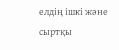елдің ішкі және сыртқы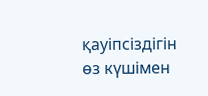қауіпсіздігін өз күшімен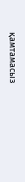қамтамасыз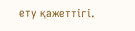ету қажеттігі.